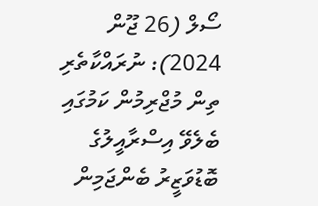ސޯލް (26 ޖޫން 2024): ނުރައްކާތެރި ތިން މުޖްރިމުން ކަމުގައި ބެލެވޭ އިސްރާއީލުގެ ބޮޑުވަޒީރު ބެންޖަމިން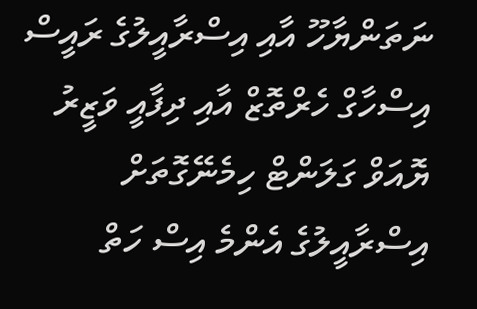ނަތަންޔާހޫ އާއި އިސްރާއީލުގެ ރައީސް އިސްހާގް ހެރްތޮޒް އާއި ދިފާއީ ވަޒީރު ޔޮއަވް ގަލަންޓް ހިމެނޭގޮތަށް އިސްރާއީލުގެ އެންމެ އިސް ހަތް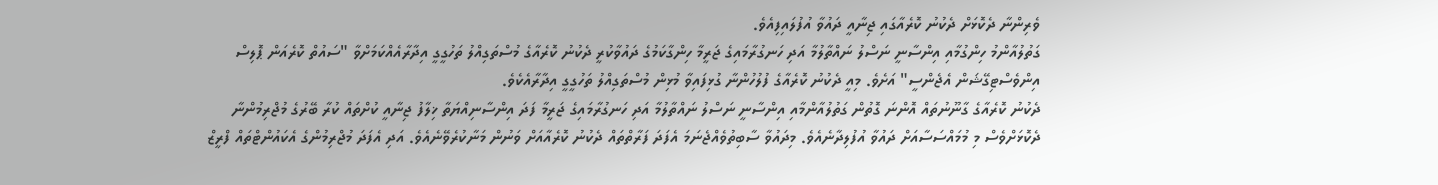ވެރިންނާ ދެކޮޅަށް ދެކުނު ކޮރެއާގައި ޖިނާއީ ދައުވާ އުފުލައިފިއެވެ.
ގަތުލުއާންމު ހިންގުމާއި އިންސާނީ ނަސްލު ނައްތާލުމާ އަދި ހަނގުރާމައިގެ ޖަރީމާ ހިންގާކަމުގެ ދައުވާކުރީ ދެކުނު ކޮރެއާގެ މުސްތަގިއްލު ތަހުގީގީ އިދާރާއެއްކަމަށްވާ "ސައުތް ކޮރެއަން ޕޮލިސް އިންވެސްޓިގޭޝަން އެޖެންސީ" އަށެވެ. މިއީ ދެކުނު ކޮރެއާގެ ފުލުހުންނާ ގުޅިފައިވާ މުޅިން މުސްތަގިއްލު ތަހުގީގީ އިދާރާއެކެވެ.
ދެކުނު ކޮރެއާގެ ގާނޫނުތައް އޮންނަ ގޮތުން ގަތުލުއާންމާއި އިންސާނީ ނަސްލު ނައްތާލުމާ އަދި ހަނގުރާމައިގެ ޖަރީމާ ފަދަ އިންސާނިއްޔަތާ ޚިލާފު ޖިނާއީ ކުށްތައް ކުރާ ބޭރުގެ މުޖްރިމުންނާ ދެކޮޅަށްވެސް މި މުމައްސަސާއަށް ދައުވާ އުފުލިދާނެއެވެ. މިދައުވާ ސާބިތުވެއްޖެނަމަ އެފަދަ ފަރާތްތައް ދެކުނު ކޮރެއާއަށް ވަނުން މަނާކުރެވޭނެއެވެ. އަދި އެފަދަ މުޖްރިމުންގެ އެކައުންޓްތައް ފްރީޒް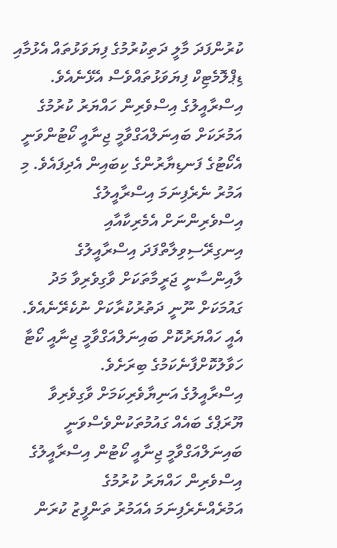ކުރުންފަދަ މާލީ ދަތިކުރުމުގެ ފިޔަވަޅުތައް އެޅުމާއި ޑިޕްލޮމެޓިކް ފިޔަވަޅުތައްވެސް އެޅޭނެއެވެ.
އިސްރާއީލުގެ އިސްވެރިން ހައްޔަރު ކުރުމުގެ އަމުރަކަށް ބައިނަލްއަގްވާމީ ޖިނާއީ ކޯޓުންވަނީ އެކޯޓުގެ ފަނޑިޔާރުންގެ ކިބައިން އެދިފައެވެ. މި އަމުރު ނެރެފިނަމަ އިސްރާއީލުގެ އިސްވެރިންނަށް އެމެރިކާއާއި އިނގިރޭސިވިލާތްފަދަ އިސްރާއީލުގެ ލާއިންސާނީ ޖަރީމާތަކަށް ވާގިވެރިވާ މަދު ގައުމަކަށް ނޫނީ ދަތުރުކުރާކަށް ނުކެރޭނެއެވެ. އެއީ ހައްޔަރުކޮށް ބައިނަލްއަގްވާމީ ޖިނާއީ ކޯޓާ ހަވާލުކޮށްފާނެކަމުގެ ބިރަށެވެ.
އިސްރާއީލުގެ އަނިޔާވެރިކަމަށް ވާގިވެރިވާ ޔޫރަޕްގެ ބައެއް ގައުމުތަކުންވެސްވަނީ ބައިނަލްއަގްވާމީ ޖިނާއީ ކޯޓުން އިސްރާއީލުގެ އިސްވެރިން ހައްޔަރު ކުރުމުގެ އަމުރެއްނެރެފިނަމަ އެއަމުރު ތަންފީޒު ކުރަން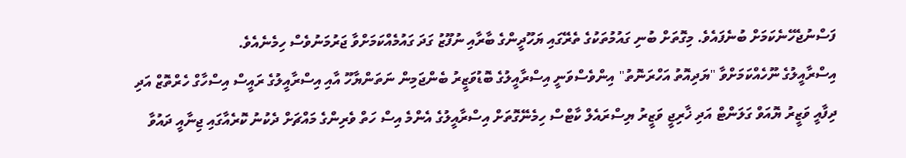ފަސްނުޖެހޭނެކަމަށް ބުނެފައެވެ. މިގޮތަށް ބުނި ގައުމުތަކުގެ ތެރޭގައި ޔަހޫދީންގެ ބާރާއި ނުފޫޒު ގަދަ ގައުމެއްކަމަށްވާ ޖަރުމަނުވެސް ހިމެނެއެވެ.
އިސްރާއީލުގެ ނޫހެއްކަމަށްވާ "ޔަދިއޮތު އަހްރަނޮތު" އިންވެސްވަނީ އިސްރާއީލުގެ ބޮޑުވަޒީރު ބެންޖަމިން ނަތަންޔާހޫ އާއި އިސްރާއީލުގެ ރައީސް އިސްހާގް ހެރްތޮޒް އަދި ދިފާއީ ވަޒީރު ޔޮއަވް ގަލަންޓް އަދި ޚާރިޖީ ވަޒީރު ޔިސްރައެލް ކާޓްސް ހިމެނޭގޮތަށް އިސްރާއީލުގެ އެންމެ އިސް ހަތް ވެރިންގެ މައްޗަށް ދެކުނު ކޮރެއާގައި ޖިނާއީ ދައުވާ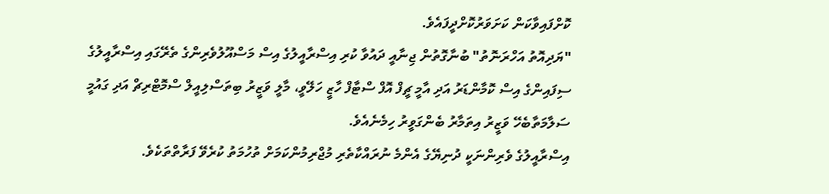ކޮށްފައިވާކަން ކަށަވަރުކޮށްދީފައެވެ.
"ޔަދިއޮތު އަހްރަނޮތު" ބުނާގޮތުން ޖިނާއީ ދައުވާ ކުރި އިސްރާއީލުގެ އިސް މަސްއޫލުވެރިންގެ ތެރޭގައި އިސްރާއީލުގެ ސިފައިންގެ އިސް ކޮމާންޑަރު އަދި އާމީ ޗީފް އޮފް ސްޓާފް ހާޒީ ހަލޭވީ، މާލީ ވަޒީރު ބިތަސްލިއީލް ސްމޮޓްރިޗް އަދި ގައުމީ ސަލާމަތާބެހޭ ވަޒީރު އިތަމާރު ބެންގަވީރު ހިމެނެއެވެ.
އިސްރާއީލުގެ ވެރިންނަކީ ދުނިޔޭގެ އެންމެ ނުރައްކާތެރި މުޖްރިމުންކަމަށް ތުހުމަތު ކުރެވޭ ފަރާތްތަކެވެ.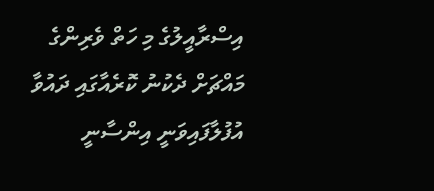އިސްރާއީލުގެ މި ހަތް ވެރިންގެ މައްޗަށް ދެކުނު ކޮރެއާގައި ދައުވާ އުފުލާފައިވަނީ އިންސާނީ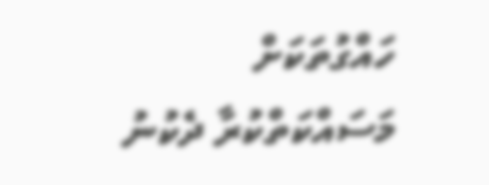ހައްގުތަކަށް މަސައްކަތްކުރާ ދެކުނު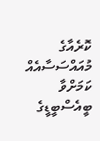ކޮރެއާގެ މުއައްސަސާއެއް ކަމަށްވާ ބީއެސްބީޑީގެ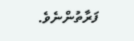ފަރާތުންނެވެ.